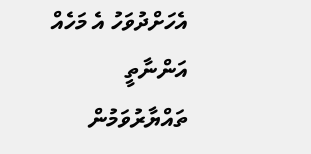އެހަށްދުވަހު އެ މަހެއް އަންނާތީ ތައްޔާރުވަމުން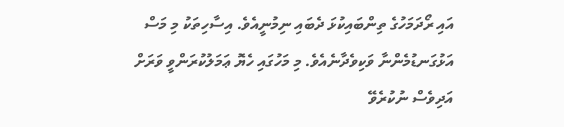އައި ރޯދަމަހުގެ ތިންބައިކުޅަ ދެބައި ނިމުނީއެވެ. އިސާހިތަކު މި މަސް އަޅުގަނޑުމެންނާ ވަކިވެދާނެއެވެ. މި މަހުގައި ހެޔޮ ޢަމަލުކުރަންވީ ވަރަށް އަދިވެސް ނުކުރެވޭ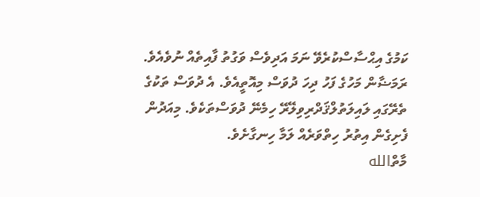ކަމުގެ އިޙްސާސްކުރެވޭ ނަމަ އަދިވެސް ވަގުތު ފާއިތެއް ނުވެއެވެ. ރަމަޟާން މަހުގެ ފަހު ދިހަ ދުވަސް މިއޮތީއެވެ. އެ ދުވަސް ތަކުގެ ތެރޭގައި ލައިލަތުލްޤަދްރިވިލޭރޭ ހިމެނޭ ދުވަސްތަކެވެ. މިއަދުން ފެށިގެން އިތުރު ހިތްވަރެއް ލަމާ ހިނގާށެވެ.
މާތްالله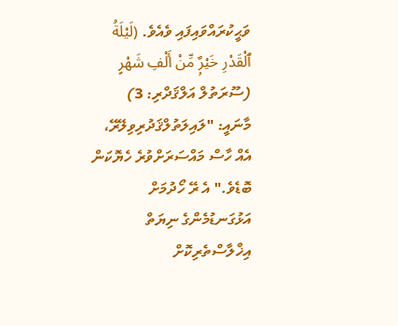ވަޙީކުރައްވައިފައި ވެއެވެ. (لَيْلَةُ ٱلْقَدْرِ خَيْرٌۭ مِّنْ أَلْفِ شَهْرٍ (ސޫރަތުލް އަލްޤަދްރި: 3) މާނައީ: "ލައިލަތުލްޤަދުރިވިލޭރޭ، އެއް ހާސް މައްސަރަށްވުރެ ހެޔޮކަން ބޮޑެވެ." އެ ރޭ ހޯދުމަށް އަޅުގަނޑުމެންގެ ނިޔަތް އިޚްލާސްތެރިކޮށް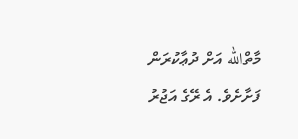މާތްالله އަށް ދުޢާކުރަން ފަށާށެވެ. އެ ރޭގެ އަޖުރު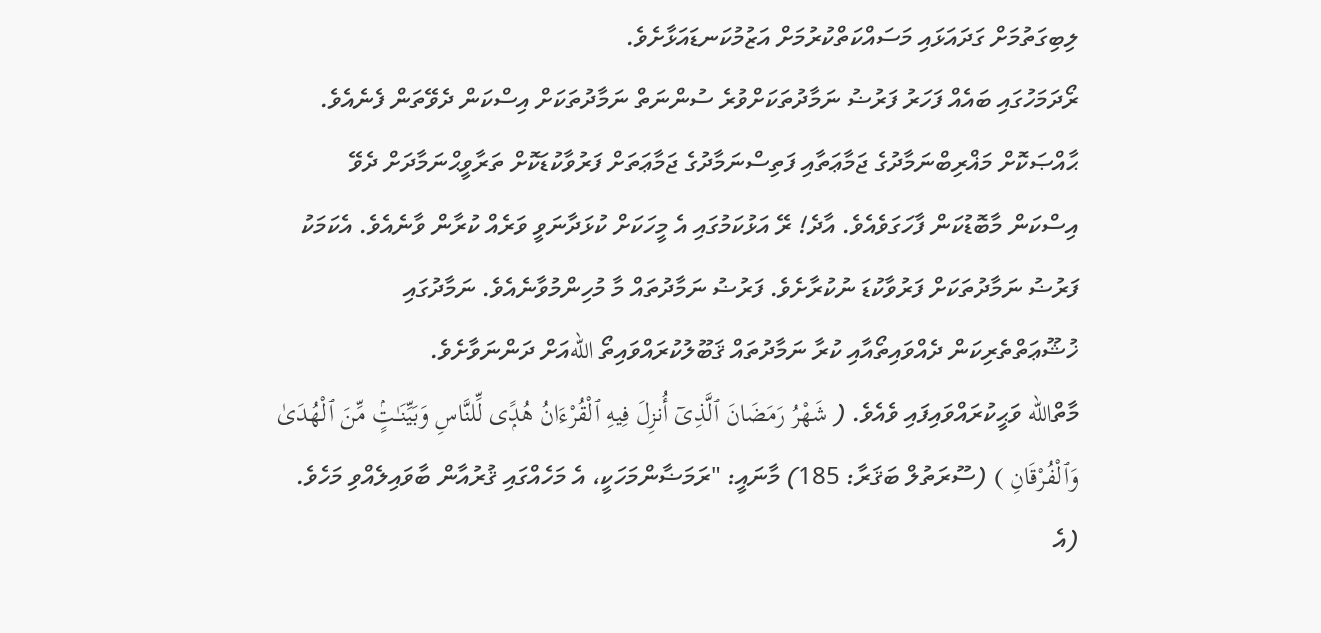ލިބިގަތުމަށް ގަދައަޅައި މަސައްކަތްކުރުމަށް އަޒުމުކަނޑައަޅާށެވެ.
ރޯދަމަހުގައި ބައެއް ފަހަރު ފަރުޟު ނަމާދުތަކަށްވުރެ ސުންނަތް ނަމާދުތަކަށް އިސްކަން ދެވޭތަން ފެނެއެވެ. ޙާއްޞަކޮށް މަޣްރިބްނަމާދުގެ ޖަމާޢަތާއި ފަތިސްނަމާދުގެ ޖަމާޢަތަށް ފަރުވާކުޑަކޮށް ތަރާވީޙްނަމާދަށް ދެވޭ އިސްކަން މާބޮޑުކަން ފާހަގަވެއެވެ. އާދެ! ރޭ އަޅުކަމުގައި އެ މީހަކަށް ކުޅަދާނަވީ ވަރެއް ކުރާން ވާނެއެވެ. އެކަމަކު ފަރުޟު ނަމާދުތަކަށް ފަރުވާކުޑަ ނުކުރާށެވެ. ފަރުޟު ނަމާދުތައް މާ މުހިންމުވާނެއެވެ. ނަމާދުގައި ޚުޝޫޢަތްތެރިކަން ދެއްވައިތޯއާއި ކުރާ ނަމާދުތައް ޤަބޫލުކުރައްވައިތޯ اللهއަށް ދަންނަވާށެވެ.
މާތްالله ވަޙީކުރައްވައިފައި ވެއެވެ. ( شَهْرُ رَمَضَانَ ٱلَّذِىٓ أُنزِلَ فِيهِ ٱلْقُرْءَانُ هُدًۭى لِّلنَّاسِ وَبَيِّنَـٰتٍۢ مِّنَ ٱلْهُدَىٰ وَٱلْفُرْقَانِ ) (ސޫރަތުލް ބަޤަރާ: 185) މާނައީ: "ރަމަޟާންމަހަކީ، އެ މަހެއްގައި ޤުރުއާން ބާވައިލެއްވި މަހެވެ. (އެ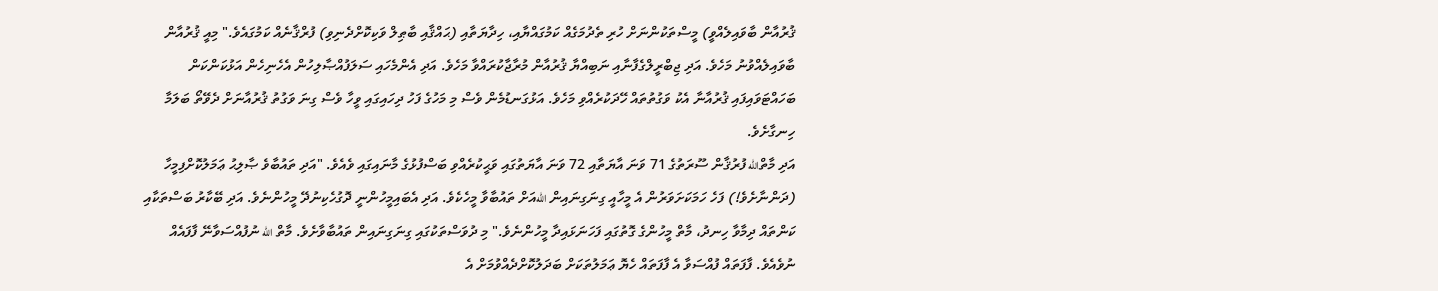ޤުރުއާން ބާވައިލެއްވީ) މީސްތަކުންނަށް ހުރި ތެދުމަގެއް ކަމުގައްޔާއި، ހިދާޔަތާއި (ޙައްޤާއި ބާޠިލް ވަކިކޮށްދެނިވި) ފުރްޤާނެއް ކަމުގައެވެ." މިއީ ޤުރުއާން ބާވައިލެއްވުނު މަހެވެ. އަދި ޖިބްރީލްގެފާނާއި ނަބިއްޔާ ޤުރުއާން މުރާޖާކުރައްވާ މަހެވެ. އަދި އެންމެހައި ސަލަފުއްޞާލިހުން އެހެނިހެން އަޅުކަންކަން ބަހައްޓަވައިފައި ޤުރުއާނާ އެކު ވަގުތުތައް ހޭދަކުރެއްވި މަހެވެ. އަޅުގަނޑުމެން ވެސް މި މަހުގެ ފަހު ދިހައިގައި ވީހާ ވެސް ގިނަ ވަގުތު ޤުރުއާނަށް ދެވޭތޯ ބަލަމާ ހިނގާށެވެ.
އަދި މާތްالله ފުރުޤާން ސޫރަތުގެ 71 ވަނަ އާޔަތާއި 72 ވަނަ އާޔަތުގައި ވަޙީކުރެއްވި ބަސްފުޅުގެ މާނައިގައި ވެއެވެ. "އަދި ތައުބާވެ ޞާލިޙު ޢަމަލުކޮށްފިމީހާ (ދަންނާށެވެ!) ފަހެ ހަމަކަށަވަރުން އެ މީހާއީ ގިނަގިނައިން اللهއަށް ތައުބާވާ މީހެކެވެ. އަދި އެބައިމީހުންނީ ދޮގުހެކިނުދޭ މީހުންނެވެ. އަދި ބޭކާރު ބަސްތަކާއި ކަންތައް ދިމާވާ ހިނދު، މާތް މީހުންގެ ގޮތުގައި ފަހަނަޅައިދާ މީހުންނެވެ." މި ދުވަސްތަކުގައި ގިނަގިނައިން ތައުބާވާށެވެ. މާތް الله ނުފުއްސަވާނޭ ފާފައެއް ނުވެއެވެ. ފާފަތައް ފުއްސަވާ އެ ފާފަތައް ހެޔޮ ޢަމަލުތަކަށް ބަދަލުކޮށްދެއްވުމަށް އެ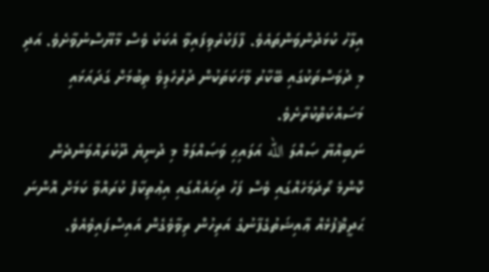އިލާހު ކުޅަދުންވަންތައެވެ. ފާފަކުރެވިފައިވާ އެކަކު ވެސް މާޔޫސްނުވާށެވެ. އަދި މި ދުވަސްތަކުގައި ބޭކާރު ވާހަކަތަކުން ދުރުހެލިވެ ތިބުމަށް ގަދައަޅައި މަސައްކަތްކުރާށެވެ.
ނަބިއްޔާ ޞައްލަ الله އަލައިޙި ވަޞައްލަމް މި ދުނިޔެ ދޫކުރައްވަންދެން ކޮންމެ ރޯދަމަހެއްގައި ވެސް ފަހު ދިހައެއްގައި އިޢުތިކާފް ކުރައްވާ ކަމަށް އޮންނަ ޙަދީޘްފުޅެއް ޢާއިޝަތުގެފާނުގެ އަރިހުން ރިވާވެގެން އައިސްފައިވެއެވެ.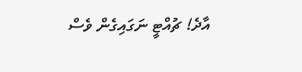އާދެ! ޗުއްޓީ ނަގައިގެން ވެސް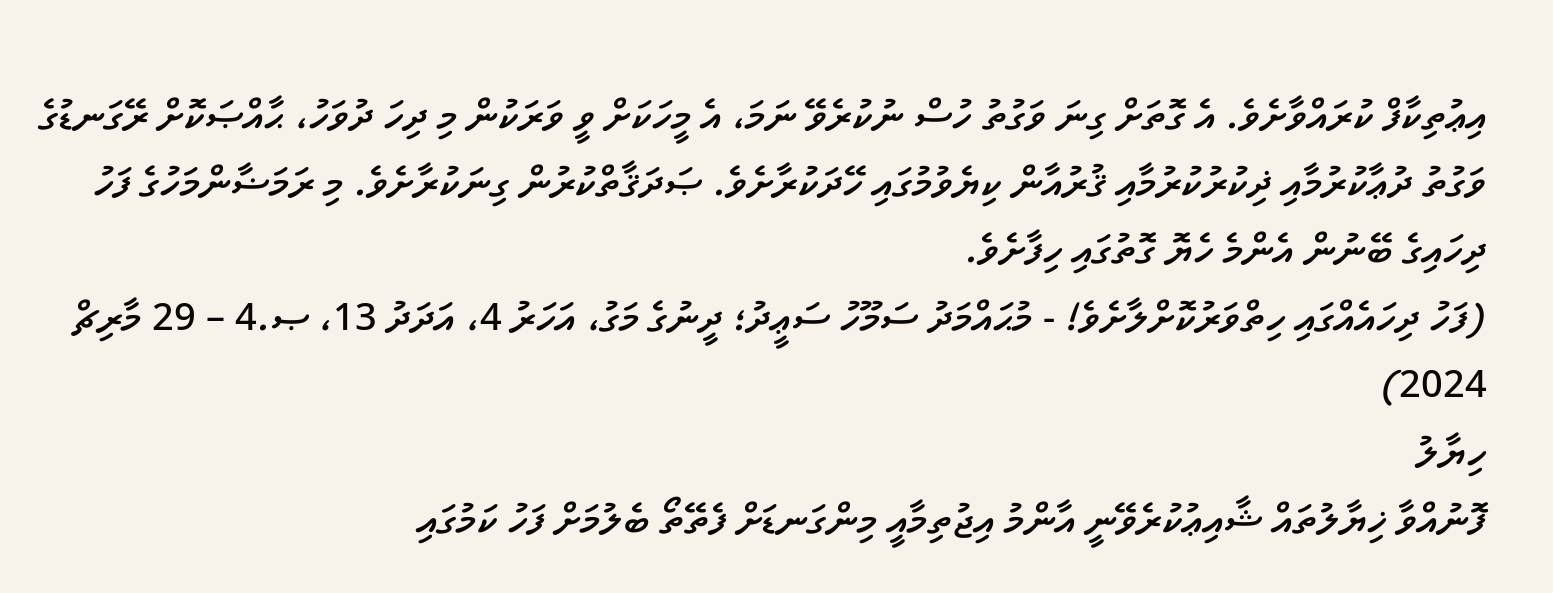އިޢުތިކާފް ކުރައްވާށެވެ. އެ ގޮތަށް ގިނަ ވަގުތު ހުސް ނުކުރެވޭ ނަމަ، އެ މީހަކަށް ވީ ވަރަކުން މި ދިހަ ދުވަހު، ޙާއްޞަކޮށް ރޭގަނޑުގެ ވަގުތު ދުޢާކުރުމާއި ޛިކުރުކުރުމާއި ޤުރުއާން ކިޔެވުމުގައި ހޭދަކުރާށެވެ. ޞަދަޤާތްކުރުން ގިނަކުރާށެވެ. މި ރަމަޟާންމަހުގެ ފަހު ދިހައިގެ ބޭނުން އެންމެ ހެޔޮ ގޮތުގައި ހިފާށެވެ.
(ފަހު ދިހައެއްގައި ހިތްވަރުކޮށްލާށެވެ! - މުޙައްމަދު ސަމޫހު ސަޢީދު؛ ދީނުގެ މަގު، އަހަރު 4، އަދަދު 13، ޞ.4 – 29 މާރިޗް 2024)
ހިޔާލު
ފޮނުއްވާ ޚިޔާލުތައް ޝާއިޢުކުރެވޭނީ އާންމު އިޖުތިމާއީ މިންގަނޑަށް ފެތޭތޯ ބެލުމަށް ފަހު ކަމުގައި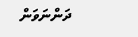ދަންނަވަން